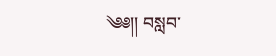༄༅།། བསླབ་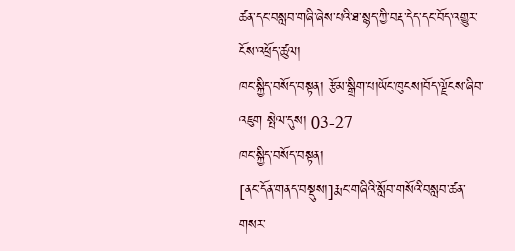ཚན་དང་བསླབ་གཞི་ཞེས་པའི་ཐ་སྙད་ཀྱི་བརྡ་དེད་དང་བོད་འགྱུར་ངོས་འཕྲོད་ཚུལ།
ཁང་སྐྱིད་བསོད་བསྟན། རྩོམ་སྒྲིག་པ།ཡོང་ཁུངས།བོད་ལྗོངས་ཞིབ་འཇུག སྤེལ་དུས། 03-27
ཁང་སྐྱིད་བསོད་བསྟན།
[ནང་དོན་གནད་བསྡུས།]རྨང་གཞིའི་སློབ་གསོའི་བསླབ་ཚན་གསར་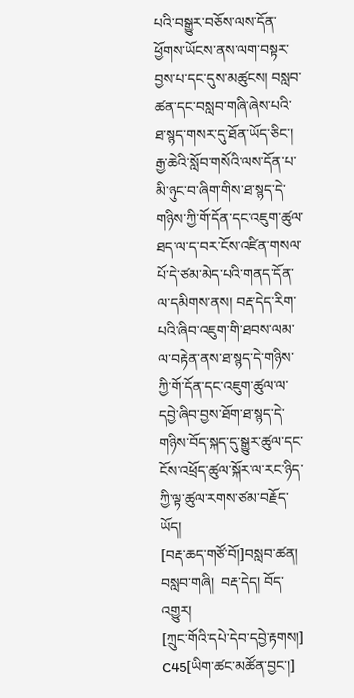པའི་བསྒྱུར་བཅོས་ལས་དོན་ཕྱོགས་ཡོངས་ནས་ལག་བསྟར་བྱས་པ་དང་དུས་མཚུངས། བསླབ་ཚན་དང་བསླབ་གཞི་ཞེས་པའི་ཐ་སྙད་གསར་དུ་ཐོན་ཡོད་ཅིང་། རྒྱ་ཆེའི་སློབ་གསོའི་ལས་དོན་པ་མི་ཉུང་བ་ཞིག་གིས་ཐ་སྙད་དེ་གཉིས་ཀྱི་གོ་དོན་དང་འཇུག་ཚུལ་ཐད་ལ་ད་བར་ངོས་འཛིན་གསལ་པོ་དེ་ཙམ་མེད་པའི་གནད་དོན་ལ་དམིགས་ནས། བརྡ་དེད་རིག་པའི་ཞིབ་འཇུག་གི་ཐབས་ལམ་ལ་བརྟེན་ནས་ཐ་སྙད་དེ་གཉིས་ཀྱི་གོ་དོན་དང་འཇུག་ཚུལ་ལ་དབྱེ་ཞིབ་བྱས་ཐོག་ཐ་སྙད་དེ་གཉིས་བོད་སྐད་དུ་སྒྱུར་ཚུལ་དང་ངོས་འཕྲོད་ཚུལ་སྐོར་ལ་རང་ཉིད་ཀྱི་ལྟ་ཚུལ་རགས་ཙམ་བརྗོད་ཡོད།
[བརྡ་ཆད་གཙོ་བོ།]བསླབ་ཚན། བསླབ་གཞི།  བརྡ་དེད། བོད་འགྱུར།
[ཀྲུང་གོའི་དཔེ་དེབ་དབྱེ་རྟགས།] C45[ཡིག་ཚང་མཚོན་བྱང་།]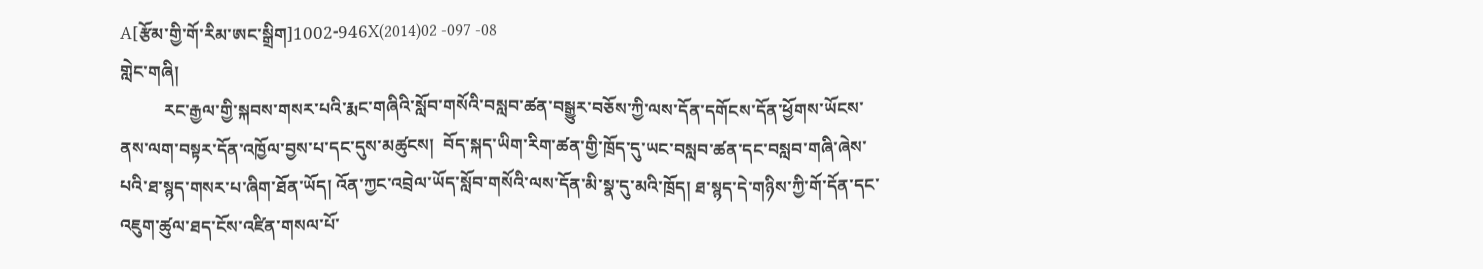A[རྩོམ་གྱི་གོ་རིམ་ཨང་སྒྲིག]1002-946X(2014)02 -097 -08                                                                                                                            གླེང་གཞི།
          རང་རྒྱལ་གྱི་སྐབས་གསར་པའི་རྨང་གཞིའི་སློབ་གསོའི་བསླབ་ཚན་བསྒྱུར་བཅོས་ཀྱི་ལས་དོན་དགོངས་དོན་ཕྱོགས་ཡོངས་ནས་ལག་བསྟར་དོན་འཁྱོལ་བྱས་པ་དང་དུས་མཚུངས།  བོད་སྐད་ཡིག་རིག་ཚན་གྱི་ཁྲོད་དུ་ཡང་བསླབ་ཚན་དང་བསླབ་གཞི་ཞེས་པའི་ཐ་སྙད་གསར་པ་ཞིག་ཐོན་ཡོད། འོན་ཀྱང་འབྲེལ་ཡོད་སློབ་གསོའི་ལས་དོན་མི་སྣ་དུ་མའི་ཁྲོད། ཐ་སྙད་དེ་གཉིས་ཀྱི་གོ་དོན་དང་འཇུག་ཚུལ་ཐད་ངོས་འཛིན་གསལ་པོ་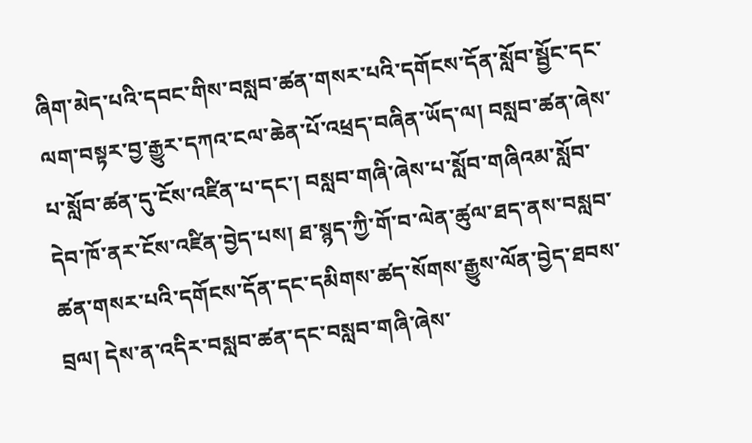ཞིག་མེད་པའི་དབང་གིས་བསླབ་ཚན་གསར་པའི་དགོངས་དོན་སློབ་སྦྱོང་དང་ལག་བསྟར་བྱ་རྒྱུར་དཀའ་ངལ་ཆེན་པོ་འཕྲད་བཞིན་ཡོད་ལ། བསླབ་ཚན་ཞེས་པ་སློབ་ཚན་དུ་ངོས་འཛིན་པ་དང་། བསླབ་གཞི་ཞེས་པ་སློབ་གཞིའམ་སློབ་དེབ་ཁོ་ནར་ངོས་འཛིན་བྱེད་པས། ཐ་སྙད་ཀྱི་གོ་བ་ལེན་ཚུལ་ཐད་ནས་བསླབ་ཚན་གསར་པའི་དགོངས་དོན་དང་དམིགས་ཚད་སོགས་རྒྱུས་ལོན་བྱེད་ཐབས་བྲལ། དེས་ན་འདིར་བསླབ་ཚན་དང་བསླབ་གཞི་ཞེས་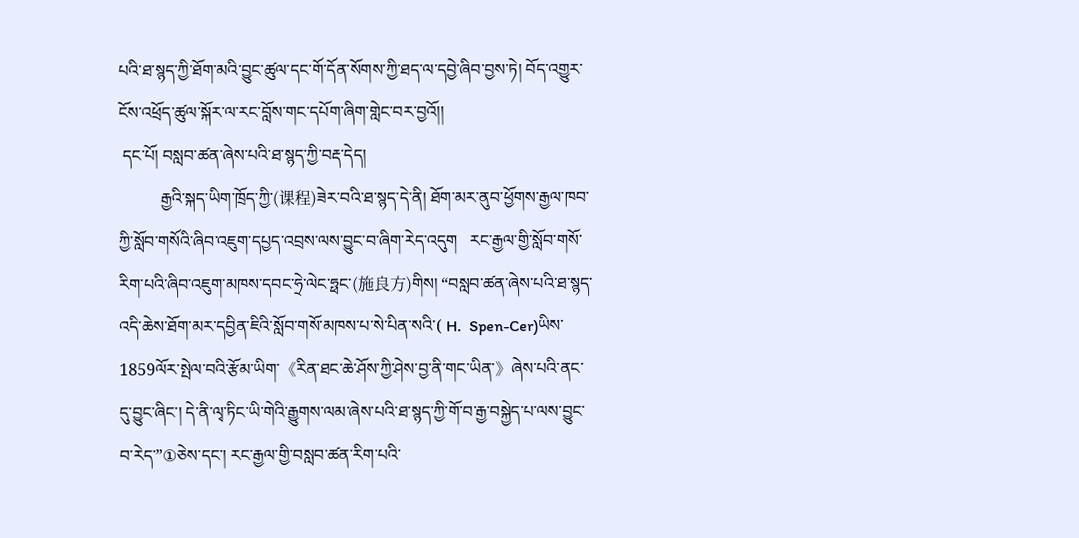པའི་ཐ་སྙད་ཀྱི་ཐོག་མའི་བྱུང་ཚུལ་དང་གོ་དོན་སོགས་ཀྱི་ཐད་ལ་དབྱེ་ཞིབ་བྱས་ཏེ། བོད་འགྱུར་ངོས་འཕྲོད་ཚུལ་སྐོར་ལ་རང་བློས་གང་དཔོག་ཞིག་གླེང་བར་བྱའོ།།
 དང་པོ། བསླབ་ཚན་ཞེས་པའི་ཐ་སྙད་ཀྱི་བརྡ་དེད།
          རྒྱའི་སྐད་ཡིག་ཁྲོད་ཀྱི་(课程)ཟེར་བའི་ཐ་སྙད་དེ་ནི། ཐོག་མར་ནུབ་ཕྱོགས་རྒྱལ་ཁབ་ཀྱི་སློབ་གསོའི་ཞིབ་འཇུག་དཔྱད་འབྲས་ལས་བྱུང་བ་ཞིག་རེད་འདུག   རང་རྒྱལ་གྱི་སློབ་གསོ་རིག་པའི་ཞིབ་འཇུག་མཁས་དབང་ཧྲེ་ལེང་ཧྥང་(施良方)གིས། “བསླབ་ཚན་ཞེས་པའི་ཐ་སྙད་འདི་ཆེས་ཐོག་མར་དབྱིན་ཇིའི་སློབ་གསོ་མཁས་པ་སེ་པིན་སའི་( H.  Spen-Cer)ཡིས་1859ལོར་སྤེལ་བའི་རྩོམ་ཡིག་《རིན་ཐང་ཆེ་ཤོས་ཀྱི་ཤེས་བྱ་ནི་གང་ཡིན་》ཞེས་པའི་ནང་དུ་བྱུང་ཞིང་། དེ་ནི་ལྭ་ཏིང་ཡི་གེའི་རྒྱུགས་ལམ་ཞེས་པའི་ཐ་སྙད་ཀྱི་གོ་བ་རྒྱ་བསྐྱེད་པ་ལས་བྱུང་བ་རེད་”①ཅེས་དང་། རང་རྒྱལ་གྱི་བསླབ་ཚན་རིག་པའི་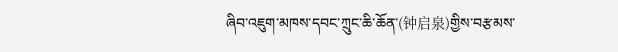ཞིབ་འཇུག་མཁས་དབང་ཀྲུང་ཆི་ཆོན་(钟启泉)གྱིས་བརྩམས་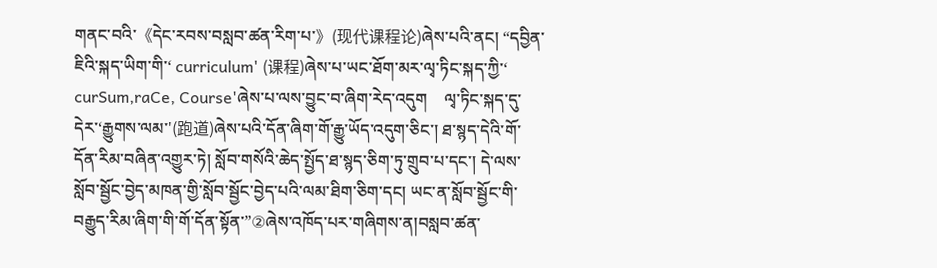གནང་བའི་《དེང་རབས་བསླབ་ཚན་རིག་པ་》(现代课程论)ཞེས་པའི་ནང། “དབྱིན་ཇིའི་སྐད་ཡིག་གི་‘ curriculum' (课程)ཞེས་པ་ཡང་ཐོག་མར་ལྭ་ཏིང་སྐད་ཀྱི་‘ curSum,raCe, Course'ཞེས་པ་ལས་བྱུང་བ་ཞིག་རེད་འདུག    ལྭ་ཏིང་སྐད་དུ་དེར་‘རྒྱུགས་ལམ་'(跑道)ཞེས་པའི་དོན་ཞིག་གོ་རྒྱུ་ཡོད་འདུག་ཅིང་། ཐ་སྙད་དེའི་གོ་དོན་རིམ་བཞིན་འགྱུར་ཏེ། སློབ་གསོའི་ཆེད་སྤྱོད་ཐ་སྙད་ཅིག་ཏུ་གྲུབ་པ་དང་། དེ་ལས་སློབ་སྦྱོང་བྱེད་མཁན་གྱི་སློབ་སྦྱོང་བྱེད་པའི་ལམ་ཐིག་ཅིག་དང། ཡང་ན་སློབ་སྦྱོང་གི་བརྒྱུད་རིམ་ཞིག་གི་གོ་དོན་སྟོན་”②ཞེས་འཁོད་པར་གཞིགས་ན།བསླབ་ཚན་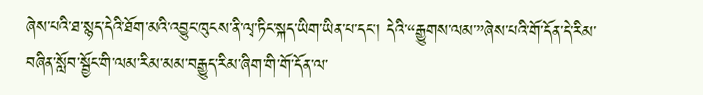ཞེས་པའི་ཐ་སྙད་དེའི་ཐོག་མའི་འབྱུང་ཁུངས་ནི་ལྭ་ཏིང་སྐད་ཡིག་ཡིན་པ་དང། དེའི་“རྒྱུགས་ལམ་”ཞེས་པའི་གོ་དོན་དེ་རིམ་བཞིན་སློབ་སྦྱོང་གི་ལམ་རིམ་མམ་བརྒྱུད་རིམ་ཞིག་གི་གོ་དོན་ལ་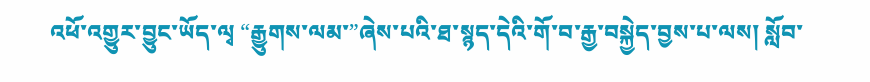འཕོ་འགྱུར་བྱུང་ཡོད་ལྭ “རྒྱུགས་ལམ་”ཞེས་པའི་ཐ་སྙད་དེའི་གོ་བ་རྒྱ་བསྐྱེད་བྱས་པ་ལས། སློབ་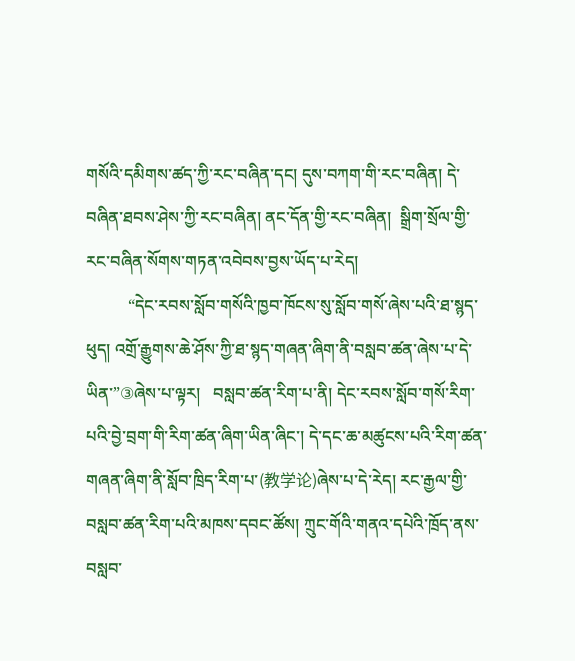གསོའི་དམིགས་ཚད་ཀྱི་རང་བཞིན་དང། དུས་བཀག་གི་རང་བཞིན། དེ་བཞིན་ཐབས་ཤེས་ཀྱི་རང་བཞིན། ནང་དོན་གྱི་རང་བཞིན།  སྒྲིག་སྲོལ་གྱི་རང་བཞིན་སོགས་གཏན་འབེབས་བྱས་ཡོད་པ་རེད།
          “དེང་རབས་སློབ་གསོའི་ཁྱབ་ཁོངས་སུ་སློབ་གསོ་ཞེས་པའི་ཐ་སྙད་ཕུད། འགྲོ་རྒྱུགས་ཆེ་ཤོས་ཀྱི་ཐ་སྙད་གཞན་ཞིག་ནི་བསླབ་ཚན་ཞེས་པ་དེ་ཡིན་”③ཞེས་པ་ལྟར།   བསླབ་ཚན་རིག་པ་ནི། དེང་རབས་སློབ་གསོ་རིག་པའི་བྱེ་བྲག་གི་རིག་ཚན་ཞིག་ཡིན་ཞིང་། དེ་དང་ཆ་མཚུངས་པའི་རིག་ཚན་གཞན་ཞིག་ནི་སློབ་ཁྲིད་རིག་པ་(教学论)ཞེས་པ་དེ་རེད། རང་རྒྱལ་གྱི་བསླབ་ཚན་རིག་པའི་མཁས་དབང་ཚོས། ཀྲུང་གོའི་གནའ་དཔེའི་ཁྲོད་ནས་བསླབ་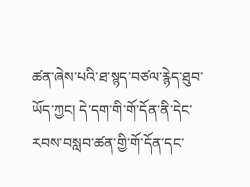ཚན་ཞེས་པའི་ཐ་སྙད་བཙལ་རྙེད་ཐུབ་ཡོད་ཀྱང། དེ་དག་གི་གོ་དོན་ནི་དེང་རབས་བསླབ་ཚན་གྱི་གོ་དོན་དང་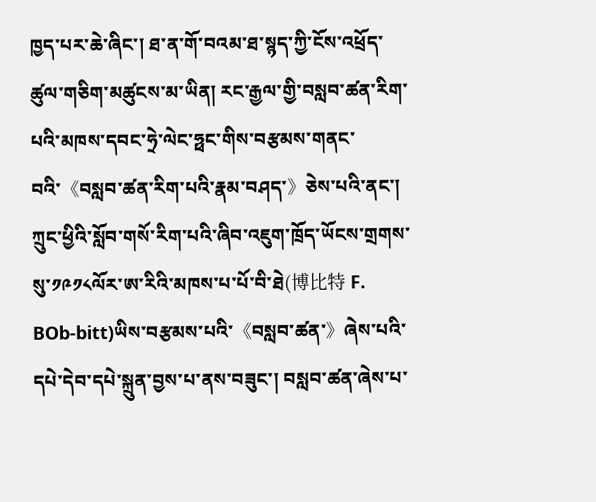ཁྱད་པར་ཆེ་ཞིང་། ཐ་ན་གོ་བའམ་ཐ་སྙད་ཀྱི་ངོས་འཕྲོད་ཚུལ་གཅིག་མཚུངས་མ་ཡིན། རང་རྒྱལ་གྱི་བསླབ་ཚན་རིག་པའི་མཁས་དབང་ཧྲེ་ལེང་ཧྥང་གིས་བརྩམས་གནང་བའི་《བསླབ་ཚན་རིག་པའི་རྣམ་བཤད་》ཅེས་པའི་ནང་། ཀྲུང་ཕྱིའི་སློབ་གསོ་རིག་པའི་ཞིབ་འཇུག་ཁྲོད་ཡོངས་གྲགས་སུ་༡༩༡༨ལོར་ཨ་རིའི་མཁས་པ་པོ་བི་ཐེ(博比特 F.  BOb-bitt)ཡིས་བརྩམས་པའི་《བསླབ་ཚན་》ཞེས་པའི་དཔེ་དེབ་དཔེ་སྐྲུན་བྱས་པ་ནས་བཟུང་། བསླབ་ཚན་ཞེས་པ་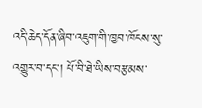འདི་ཆེད་དོན་ཞིབ་འཇུག་གི་ཁྱབ་ཁོངས་སུ་འགྱུར་བ་དང་། པོ་བི་ཐེ་ཡིས་བརྩམས་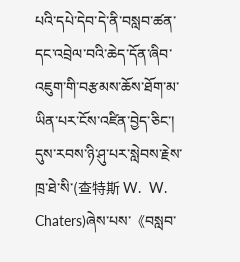པའི་དཔེ་དེབ་དེ་ནི་བསླབ་ཚན་དང་འབྲེལ་བའི་ཆེད་དོན་ཞིབ་འཇུག་གི་བརྩམས་ཆོས་ཐོག་མ་ཡིན་པར་ངོས་འཛིན་བྱེད་ཅིང་། དུས་རབས་ཉི་ཤུ་པར་སླེབས་རྗེས་ཁྲ་ཐེ་སི་(查特斯 W.  W.  Chaters)ཞེས་པས་《བསླབ་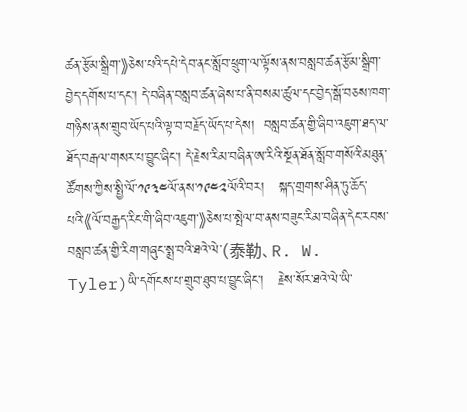ཚན་རྩོམ་སྒྲིག་》ཅེས་པའི་དཔེ་དེབ་ནང་སློབ་ཕྲུག་ལ་ལྟོས་ནས་བསླབ་ཚན་རྩོམ་སྒྲིག་བྱེད་དགོས་པ་དང་། དེ་བཞིན་བསླབ་ཚན་ཞེས་པ་ནི་བསམ་ཚུལ་དང་བྱེད་སྒོ་བཅས་ཁག་གཉིས་ནས་གྲུབ་ཡོད་པའི་ལྟ་བ་བརྗོད་ཡོད་པ་དེས།  བསླབ་ཚན་གྱི་ཞིབ་འཇུག་ཐད་ལ་ཐོད་བརྒལ་གསར་པ་བྱུང་ཞིང་། དེ་རྗེས་རིམ་བཞིན་ཨ་རིའི་སྔོན་ཐོན་སློབ་གསོའི་མཐུན་ཚོགས་ཀྱིས་སྤྱི་ལོ་༡༩༣༤ལོ་ནས་༡༩༤༢ལོའི་བར།   སྐད་གྲགས་ཤིན་ཏུ་ཆོད་པའི་《ལོ་བརྒྱད་རིང་གི་ཞིབ་འཇུག་》ཅེས་པ་སྤེལ་བ་ནས་བཟུང་རིམ་བཞིན་དེང་རབས་བསླབ་ཚན་གྱི་རིག་གཞུང་སྨྲ་བའི་ཐའེ་ལེ་(泰勒、R. W. Tyler)ཡི་དགོངས་པ་གྲུབ་ཐུབ་པ་བྱུང་ཞིང་།   རྗེས་སོར་ཐའེ་ལེ་ཡི་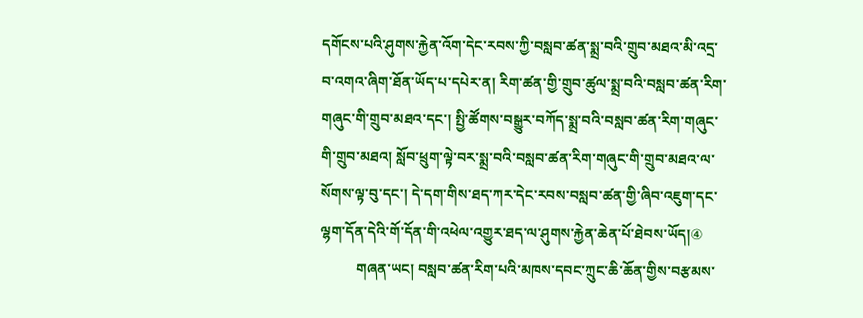དགོངས་པའི་ཤུགས་རྐྱེན་འོག་དེང་རབས་ཀྱི་བསླབ་ཚན་སྨྲ་བའི་གྲུབ་མཐའ་མི་འདྲ་བ་འགའ་ཞིག་ཐོན་ཡོད་པ་དཔེར་ན། རིག་ཚན་གྱི་གྲུབ་ཚུལ་སྨྲ་བའི་བསླབ་ཚན་རིག་གཞུང་གི་གྲུབ་མཐའ་དང་། སྤྱི་ཚོགས་བསྒྱུར་བཀོད་སྨྲ་བའི་བསླབ་ཚན་རིག་གཞུང་གི་གྲུབ་མཐའ། སློབ་ཕྲུག་ལྟེ་བར་སྨྲ་བའི་བསླབ་ཚན་རིག་གཞུང་གི་གྲུབ་མཐའ་ལ་སོགས་ལྟ་བུ་དང་། དེ་དག་གིས་ཐད་ཀར་དེང་རབས་བསླབ་ཚན་གྱི་ཞིབ་འཇུག་དང་ལྷག་དོན་དེའི་གོ་དོན་གི་འཕེལ་འགྱུར་ཐད་ལ་ཤུགས་རྐྱེན་ཆེན་པོ་ཐེབས་ཡོད།④
          གཞན་ཡང། བསླབ་ཚན་རིག་པའི་མཁས་དབང་ཀྲུང་ཆི་ཆོན་གྱིས་བརྩམས་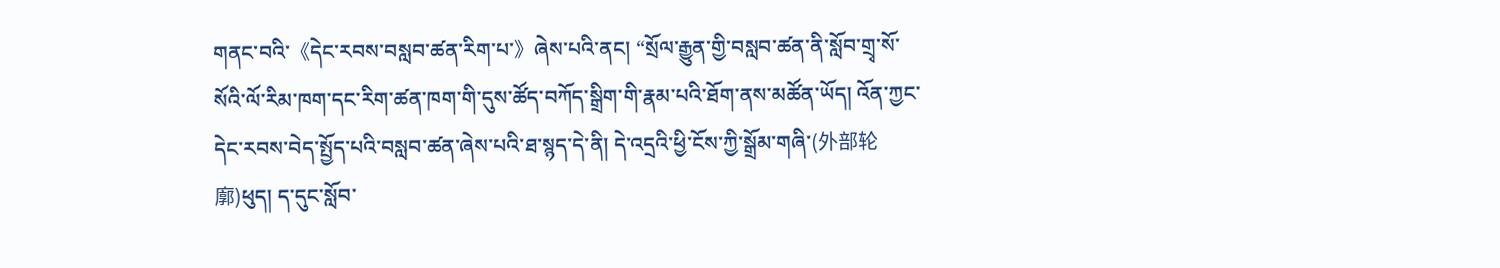གནང་བའི་《དེང་རབས་བསླབ་ཚན་རིག་པ་》ཞེས་པའི་ནང། “སྲོལ་རྒྱུན་གྱི་བསླབ་ཚན་ནི་སློབ་གྲྭ་སོ་སོའི་ལོ་རིམ་ཁག་དང་རིག་ཚན་ཁག་གི་དུས་ཚོད་བཀོད་སྒྲིག་གི་རྣམ་པའི་ཐོག་ནས་མཚོན་ཡོད། འོན་ཀྱང་དེང་རབས་བེད་སྤྱོད་པའི་བསླབ་ཚན་ཞེས་པའི་ཐ་སྙད་དེ་ནི། དེ་འདྲའི་ཕྱི་ངོས་ཀྱི་སྒྲོམ་གཞི་(外部轮廓)ཕུད། ད་དུང་སློབ་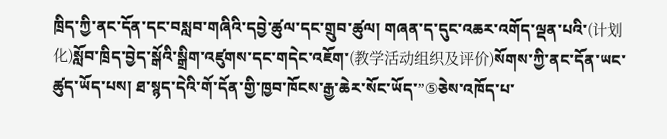ཁྲིད་ཀྱི་ནང་དོན་དང་བསླབ་གཞིའི་དབྱེ་ཚུལ་དང་གྲུབ་ཚུལ། གཞན་ད་དུང་འཆར་འགོད་ལྡན་པའི་(计划化)སློབ་ཁྲིད་བྱེད་སྒོའི་སྒྲིག་འཛུགས་དང་གདེང་འཇོག་(教学活动组织及评价)སོགས་ཀྱི་ནང་དོན་ཡང་ཚུད་ཡོད་པས། ཐ་སྙད་དེའི་གོ་དོན་གྱི་ཁྱབ་ཁོངས་རྒྱ་ཆེར་སོང་ཡོད་”⑤ཅེས་འཁོད་པ་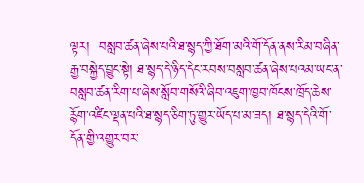ལྟར།  བསླབ་ཚན་ཞེས་པའི་ཐ་སྙད་ཀྱི་ཐོག་མའི་གོ་དོན་ནས་རིམ་བཞིན་རྒྱ་བསྐྱེད་བྱུང་སྟེ། ཐ་སྙད་དེ་ཉིད་དེང་རབས་བསླབ་ཚན་ཞེས་པའམ་ཡང་ན་བསླབ་ཚན་རིག་པ་ཞེས་སློབ་གསོའི་ཞིབ་འཇུག་ཁྱབ་ཁོངས་ཁྲོད་ཆེས་རྙོག་འཛིང་ལྡན་པའི་ཐ་སྙད་ཅིག་ཏུ་གྱུར་ཡོད་པ་མ་ཟད། ཐ་སྙད་དེའི་གོ་དོན་གྱི་འགྱུར་བར་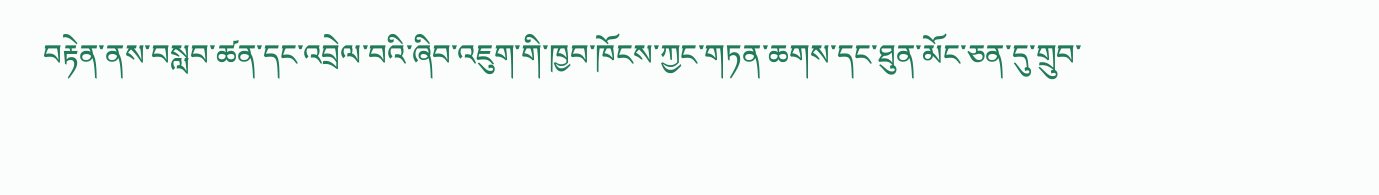བརྟེན་ནས་བསླབ་ཚན་དང་འབྲེལ་བའི་ཞིབ་འཇུག་གི་ཁྱབ་ཁོངས་ཀྱང་གཏན་ཆགས་དང་ཐུན་མོང་ཅན་དུ་གྲུབ་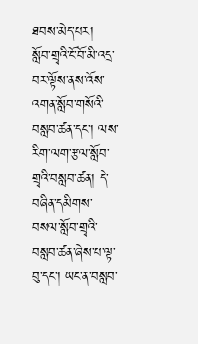ཐབས་མེད་པར།  སློབ་གྲྭའི་ངོ་བོ་མི་འདྲ་བར་ལྟོས་ནས་འོས་འགན་སློབ་གསོའི་བསླབ་ཚན་དང་། ལས་རིག་ལག་རྩལ་སློབ་གྲྭའི་བསླབ་ཚན། དེ་བཞིན་དམིགས་བསལ་སློབ་གྲྭའི་བསླབ་ཚན་ཞེས་པ་ལྟ་བུ་དང་། ཡང་ན་བསླབ་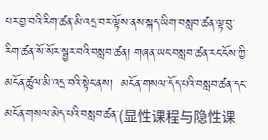པར་བྱ་བའི་རིག་ཚན་མི་འདྲ་བར་ལྟོས་ནས་སྐད་ཡིག་བསླབ་ཚན་ལྟ་བུ་རིག་ཚན་སོ་སོར་སྦྱར་བའི་བསླབ་ཚན། གཞན་ཡང་བསླབ་ཚན་རང་ངོས་ཀྱི་མངོན་ཚུལ་མི་འདྲ་བའི་སྟེང་ནས།  མངོན་གསལ་དོད་པའི་བསླབ་ཚན་དང་མངོན་གསལ་མེད་པའི་བསླབ་ཚན་(显性课程与隐性课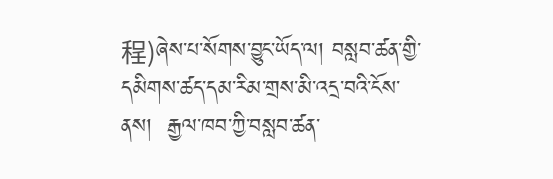程)ཞེས་པ་སོགས་བྱུང་ཡོད་ལ། བསླབ་ཚན་གྱི་དམིགས་ཚད་དམ་རིམ་གྲས་མི་འདྲ་བའི་ངོས་ནས།  རྒྱལ་ཁབ་ཀྱི་བསླབ་ཚན་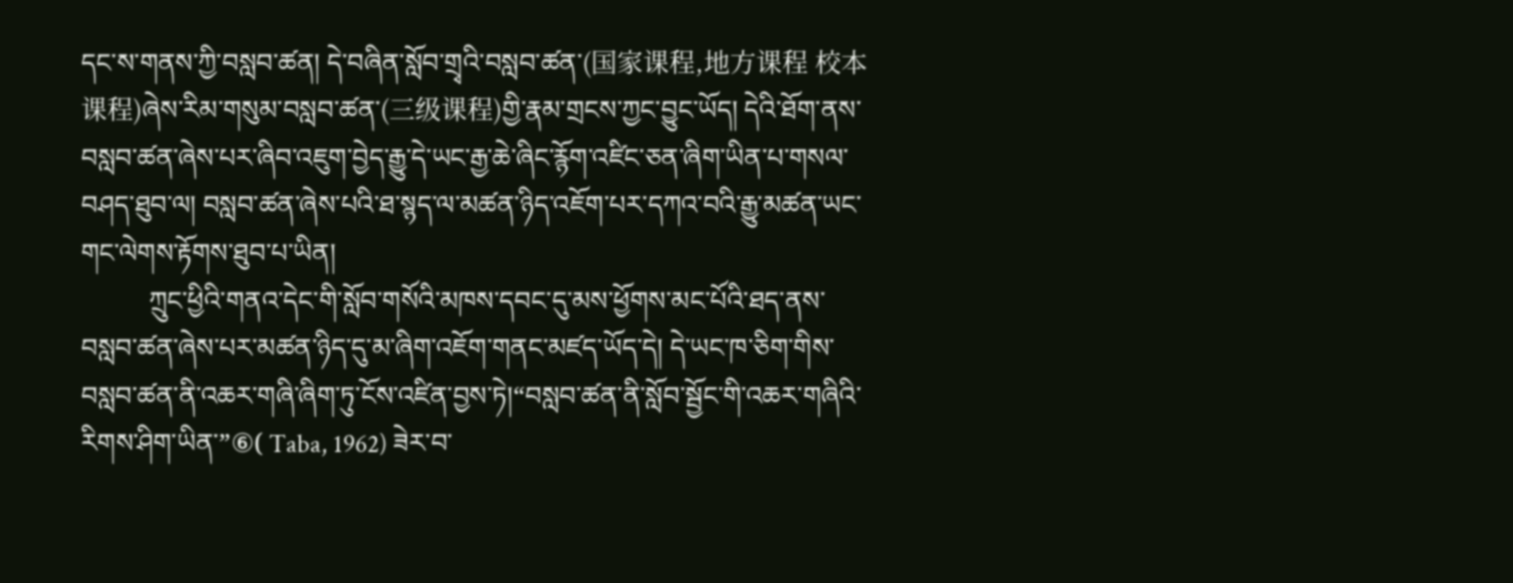དང་ས་གནས་ཀྱི་བསླབ་ཚན། དེ་བཞིན་སློབ་གྲྭའི་བསླབ་ཚན་(国家课程,地方课程 校本课程)ཞེས་རིམ་གསུམ་བསླབ་ཚན་(三级课程)གྱི་རྣམ་གྲངས་ཀྱང་བྱུང་ཡོད། དེའི་ཐོག་ནས་བསླབ་ཚན་ཞེས་པར་ཞིབ་འཇུག་བྱེད་རྒྱུ་དེ་ཡང་རྒྱ་ཆེ་ཞིང་རྙོག་འཛིང་ཅན་ཞིག་ཡིན་པ་གསལ་བཤད་ཐུབ་ལ། བསླབ་ཚན་ཞེས་པའི་ཐ་སྙད་ལ་མཚན་ཉིད་འཇོག་པར་དཀའ་བའི་རྒྱུ་མཚན་ཡང་གང་ལེགས་རྟོགས་ཐུབ་པ་ཡིན།
          ཀྲུང་ཕྱིའི་གནའ་དེང་གི་སློབ་གསོའི་མཁས་དབང་དུ་མས་ཕྱོགས་མང་པོའི་ཐད་ནས་བསླབ་ཚན་ཞེས་པར་མཚན་ཉིད་དུ་མ་ཞིག་འཇོག་གནང་མཛད་ཡོད་དེ། དེ་ཡང་ཁ་ཅིག་གིས་བསླབ་ཚན་ནི་འཆར་གཞི་ཞིག་ཏུ་ངོས་འཛིན་བྱས་ཏེ།“བསླབ་ཚན་ནི་སློབ་སྦྱོང་གི་འཆར་གཞིའི་རིགས་ཤིག་ཡིན་”⑥( Taba, 1962) ཟེར་བ་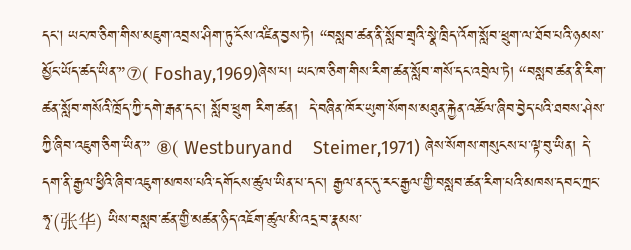དང། ཡང་ཁ་ཅིག་གིས་མཇུག་འབྲས་ཤིག་ཏུ་ངོས་འཛིན་བྱས་ཏེ། “བསླབ་ཚན་ནི་སློབ་གྲྭའི་སྣེ་ཁྲིད་འོག་སློབ་ཕྲུག་ལ་ཐོབ་པའི་ཉམས་མྱོང་ཡོད་ཚད་ཡིན་”⑦( Foshay,1969)ཞེས་པ། ཡང་ཁ་ཅིག་གིས་རིག་ཚན་སློབ་གསོ་དང་འབྲེལ་ཏེ། “བསླབ་ཚན་ནི་རིག་ཚན་སློབ་གསོའི་ཁྲོད་ཀྱི་དགེ་རྒན་དང་། སློབ་ཕྲུག རིག་ཚན།  དེ་བཞིན་ཁོར་ཡུག་སོགས་མཐུན་རྐྱེན་འཚོལ་ཞིབ་བྱེད་པའི་ཐབས་ཤེས་ཀྱི་ཞིབ་འཇུག་ཅིག་ཡིན་” ⑧( Westburyand    Steimer,1971) ཞེས་སོགས་གསུངས་པ་ལྟ་བུ་ཡིན། དེ་དག་ནི་རྒྱལ་ཕྱིའི་ཞིབ་འཇུག་མཁས་པའི་དགོངས་ཚུལ་ཡིན་པ་དང་། རྒྱལ་ནང་དུ་རང་རྒྱལ་གྱི་བསླབ་ཚན་རིག་པའི་མཁས་དབང་ཀྲང་ཧྭ་(张华) ཡིས་བསླབ་ཚན་གྱི་མཚན་ཉིད་འཇོག་ཚུལ་མི་འདྲ་བ་རྣམས་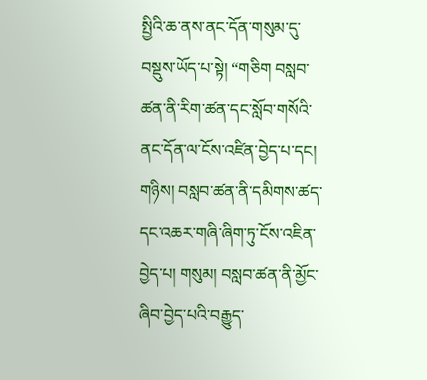སྤྱིའི་ཆ་ནས་ནང་དོན་གསུམ་དུ་བསྡུས་ཡོད་པ་སྟེ། “གཅིག བསླབ་ཚན་ནི་རིག་ཚན་དང་སློབ་གསོའི་ནང་དོན་ལ་ངོས་འཛིན་བྱེད་པ་དང།   གཉིས། བསླབ་ཚན་ནི་དམིགས་ཚད་དང་འཆར་གཞི་ཞིག་ཏུ་ངོས་འཇིན་བྱེད་པ། གསུམ། བསླབ་ཚན་ནི་མྱོང་ཞིབ་བྱེད་པའི་བརྒྱུད་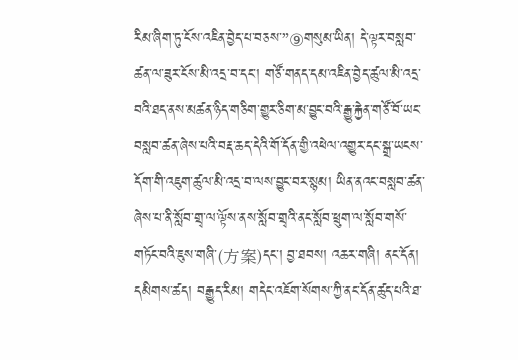རིམ་ཞིག་ཏུ་ངོས་འཇིན་བྱེད་པ་བཅས་”⑨གསུམ་ཡིན། དེ་ལྟར་བསླབ་ཚན་ལ་ཟུར་ངོས་མི་འདྲ་བ་དང་། གཙོ་གནད་དམ་འཇིན་བྱེད་ཚུལ་མི་འདྲ་བའི་ཐད་ནས་མཚན་ཉིད་གཅིག་གྱུར་ཅིག་མ་བྱུང་བའི་རྒྱུ་རྐྱེན་གཙོ་བོ་ཡང་བསླབ་ཚན་ཞེས་པའི་བརྡ་ཆད་དེའི་གོ་དོན་གྱི་འཕེལ་འགྱུར་དང་སྒྲ་ཡངས་དོག་གི་འཇུག་ཚུལ་མི་འདྲ་བ་ལས་བྱུང་བར་སྙམ། ཡིན་ནའང་བསླབ་ཚན་ཞེས་པ་ནི་སློབ་གྲྭ་ལ་ལྟོས་ནས་སློབ་གྲྭའི་ནང་སློབ་ཕྲུག་ལ་སློབ་གསོ་གཏོང་བའི་ཇུས་གཞི་(方案)དང་། བྱ་ཐབས། འཆར་གཞི། ནང་དོན། དམིགས་ཚད། བརྒྱུད་རིམ། གདེང་འཇོག་སོགས་ཀྱི་ནང་དོན་ཚུད་པའི་ཐ་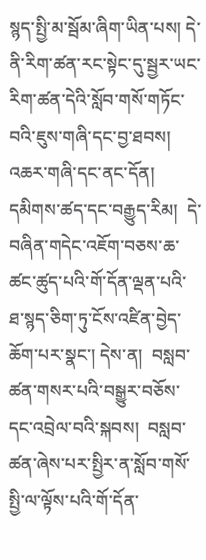སྙད་སྤྱི་མ་སྦོམ་ཞིག་ཡིན་པས། དེ་ནི་རིག་ཚན་རང་སྟེང་དུ་སྦྱར་ཡང་རིག་ཚན་དེའི་སློབ་གསོ་གཏོང་བའི་ཇུས་གཞི་དང་བྱ་ཐབས།  འཆར་གཞི་དང་ནང་དོན། དམིགས་ཚད་དང་བརྒྱུད་རིམ།  དེ་བཞིན་གདེང་འཇོག་བཅས་ཆ་ཚང་ཚུད་པའི་གོ་དོན་ལྡན་པའི་ཐ་སྙད་ཅིག་ཏུ་ངོས་འཛིན་བྱེད་ཆོག་པར་སྣང་། དེས་ན།  བསླབ་ཚན་གསར་པའི་བསྒྱུར་བཅོས་དང་འབྲེལ་བའི་སྐབས།  བསླབ་ཚན་ཞེས་པར་སྤྱིར་ན་སློབ་གསོ་སྤྱི་ལ་ལྟོས་པའི་གོ་དོན་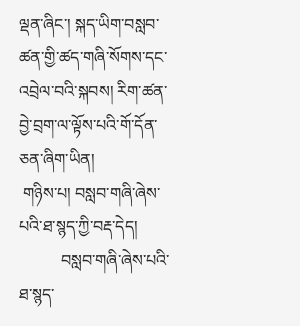ལྡན་ཞིང་། སྐད་ཡིག་བསླབ་ཚན་གྱི་ཚད་གཞི་སོགས་དང་འབྲེལ་བའི་སྐབས། རིག་ཚན་བྱེ་བྲག་ལ་ལྟོས་པའི་གོ་དོན་ཅན་ཞིག་ཡིན།
 གཉིས་པ། བསླབ་གཞི་ཞེས་པའི་ཐ་སྙད་ཀྱི་བརྡ་དེད།
          བསླབ་གཞི་ཞེས་པའི་ཐ་སྙད་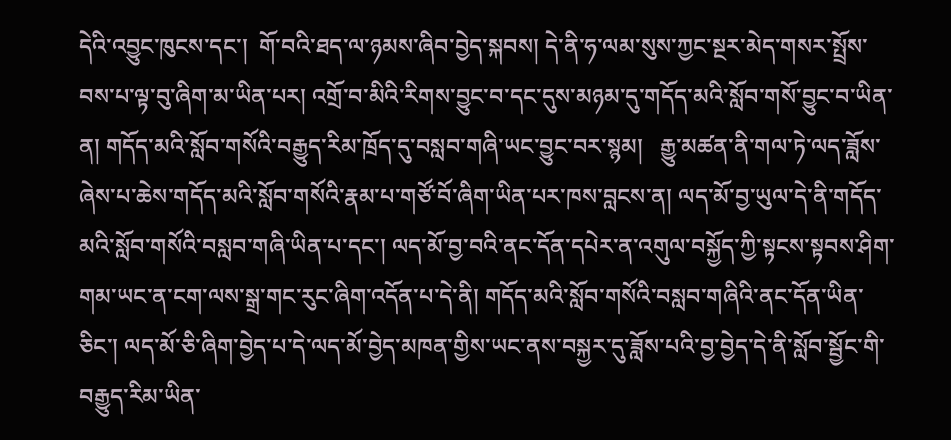དེའི་འབྱུང་ཁུངས་དང་།  གོ་བའི་ཐད་ལ་ཉམས་ཞིབ་བྱེད་སྐབས། དེ་ནི་ཧ་ལམ་སུས་ཀྱང་སྔར་མེད་གསར་སྤྲོས་བས་པ་ལྟ་བུ་ཞིག་མ་ཡིན་པར། འགྲོ་བ་མིའི་རིགས་བྱུང་བ་དང་དུས་མཉམ་དུ་གདོད་མའི་སློབ་གསོ་བྱུང་བ་ཡིན་ན། གདོད་མའི་སློབ་གསོའི་བརྒྱུད་རིམ་ཁྲོད་དུ་བསླབ་གཞི་ཡང་བྱུང་བར་སྙམ།   རྒྱུ་མཚན་ནི་གལ་ཏེ་ལད་ཟློས་ཞེས་པ་ཆེས་གདོད་མའི་སློབ་གསོའི་རྣམ་པ་གཙོ་བོ་ཞིག་ཡིན་པར་ཁས་བླངས་ན། ལད་མོ་བྱ་ཡུལ་དེ་ནི་གདོད་མའི་སློབ་གསོའི་བསླབ་གཞི་ཡིན་པ་དང་། ལད་མོ་བྱ་བའི་ནང་དོན་དཔེར་ན་འགུལ་བསྐྱོད་ཀྱི་སྟངས་སྟབས་ཤིག་གམ་ཡང་ན་ངག་ལས་སྒྲ་གང་རུང་ཞིག་འདོན་པ་དེ་ནི། གདོད་མའི་སློབ་གསོའི་བསླབ་གཞིའི་ནང་དོན་ཡིན་ཅིང་། ལད་མོ་ཅི་ཞིག་བྱེད་པ་དེ་ལད་མོ་བྱེད་མཁན་གྱིས་ཡང་ནས་བསྐྱར་དུ་ཟློས་པའི་བྱ་བྱེད་དེ་ནི་སློབ་སྦྱོང་གི་བརྒྱུད་རིམ་ཡིན་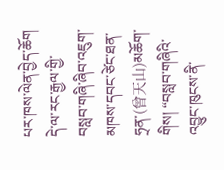པར་ཁས་ལེན་བྱེད་ཆོག    དེ་ལ་རང་རྒྱལ་གྱི་བསླབ་གཞི་ཞིབ་འཇུག་མཁས་དབང་ཙེང་ཐན་ཧྲན་(曾天山)མཆོག་གིས། “བསླབ་གཞིའི་འབྱུང་ཁུངས་ནི་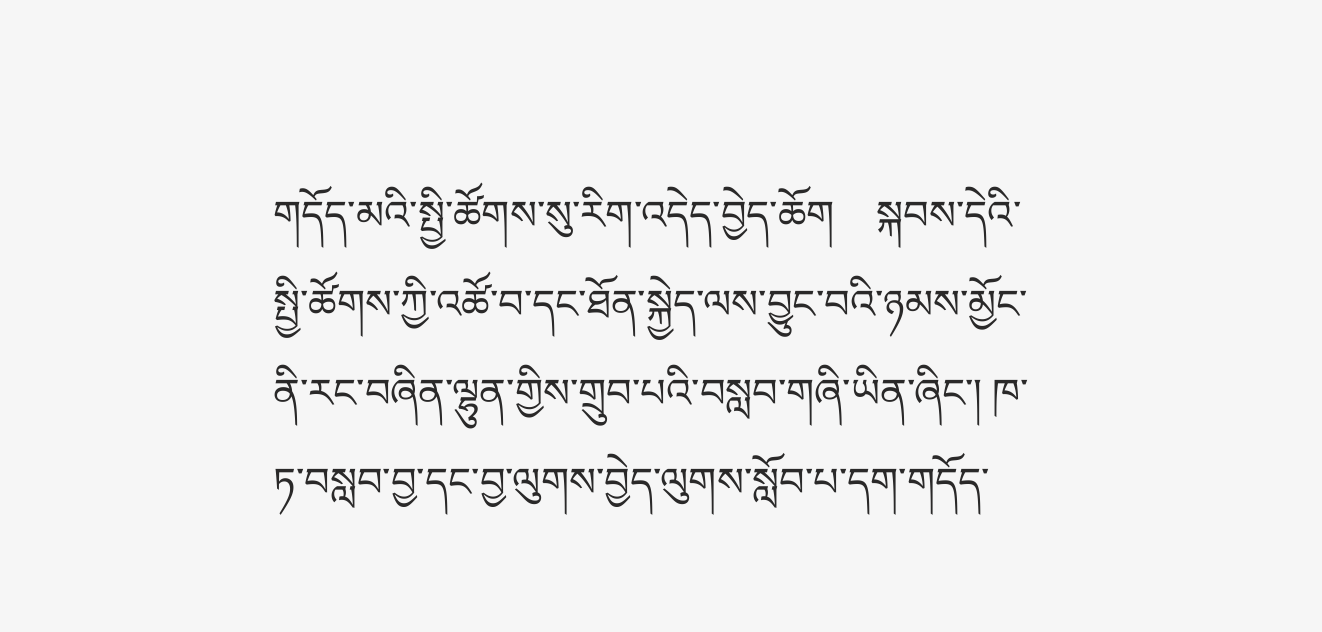གདོད་མའི་སྤྱི་ཚོགས་སུ་རིག་འདེད་བྱེད་ཆོག    སྐབས་དེའི་སྤྱི་ཚོགས་ཀྱི་འཚོ་བ་དང་ཐོན་སྐྱེད་ལས་བྱུང་བའི་ཉམས་མྱོང་ནི་རང་བཞིན་ལྷུན་གྱིས་གྲུབ་པའི་བསླབ་གཞི་ཡིན་ཞིང་། ཁ་ཏ་བསླབ་བྱ་དང་བྱ་ལུགས་བྱེད་ལུགས་སློབ་པ་དག་གདོད་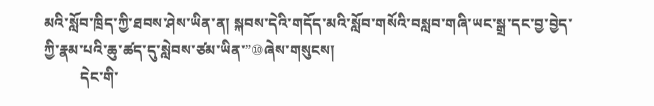མའི་སློབ་ཁྲིད་ཀྱི་ཐབས་ཤེས་ཡིན་ན། སྐབས་དེའི་གདོད་མའི་སློབ་གསོའི་བསླབ་གཞི་ཡང་སྒྲ་དང་བྱ་བྱེད་ཀྱི་རྣམ་པའི་ཆུ་ཚད་དུ་སླེབས་ཙམ་ཡིན་”⑩ཞེས་གསུངས།
          དེང་གི་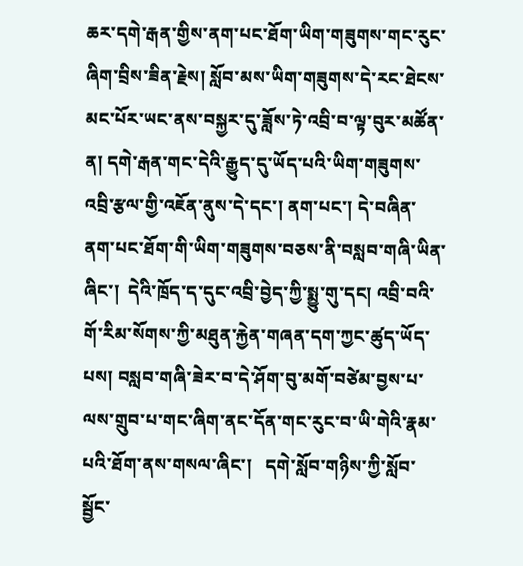ཆར་དགེ་རྒན་གྱིས་ནག་པང་ཐོག་ཡིག་གཟུགས་གང་རུང་ཞིག་བྲིས་ཟིན་རྗེས། སློབ་མས་ཡིག་གཟུགས་དེ་རང་ཐེངས་མང་པོར་ཡང་ནས་བསྐྱར་དུ་ཟློས་ཏེ་འབྲི་བ་ལྟ་བུར་མཚོན་ན། དགེ་རྒན་གང་དེའི་རྒྱུད་དུ་ཡོད་པའི་ཡིག་གཟུགས་འབྲི་རྩལ་གྱི་འཇོན་ནུས་དེ་དང་། ནག་པང་། དེ་བཞིན་ནག་པང་ཐོག་གི་ཡིག་གཟུགས་བཅས་ནི་བསླབ་གཞི་ཡིན་ཞིང་།  དེའི་ཁྲོད་ད་དུང་འབྲི་བྱེད་ཀྱི་སྨྱུ་གུ་དང། འབྲི་བའི་གོ་རིམ་སོགས་ཀྱི་མཐུན་རྐྱེན་གཞན་དག་ཀྱང་ཚུད་ཡོད་པས། བསླབ་གཞི་ཟེར་བ་དེ་ཤོག་བུ་མགོ་བཙེམ་བྱས་པ་ལས་གྲུབ་པ་གང་ཞིག་ནང་དོན་གང་རུང་བ་ཡི་གེའི་རྣམ་པའི་ཐོག་ནས་གསལ་ཞིང་།   དགེ་སློབ་གཉིས་ཀྱི་སློབ་སྦྱོང་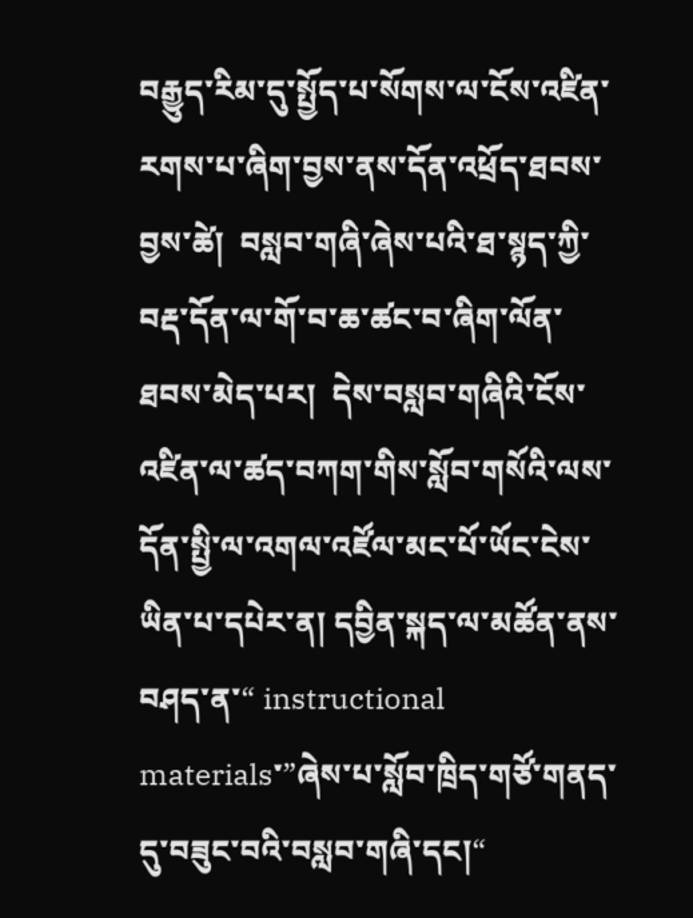བརྒྱུད་རིམ་དུ་སྤྱོད་པ་སོགས་ལ་ངོས་འཛིན་རགས་པ་ཞིག་བྱས་ནས་དོན་འཕྲོད་ཐབས་བྱས་ཚེ།  བསླབ་གཞི་ཞེས་པའི་ཐ་སྙད་ཀྱི་བརྡ་དོན་ལ་གོ་བ་ཆ་ཚང་བ་ཞིག་ལོན་ཐབས་མེད་པར།  དེས་བསླབ་གཞིའི་ངོས་འཛིན་ལ་ཚད་བཀག་གིས་སློབ་གསོའི་ལས་དོན་སྤྱི་ལ་འགལ་འཛོལ་མང་པོ་ཡོང་ངེས་ཡིན་པ་དཔེར་ན། དབྱིན་སྐད་ལ་མཚོན་ནས་བཤད་ན་“ instructional   materials་”ཞེས་པ་སློབ་ཁྲིད་གཙོ་གནད་དུ་བཟུང་བའི་བསླབ་གཞི་དང།“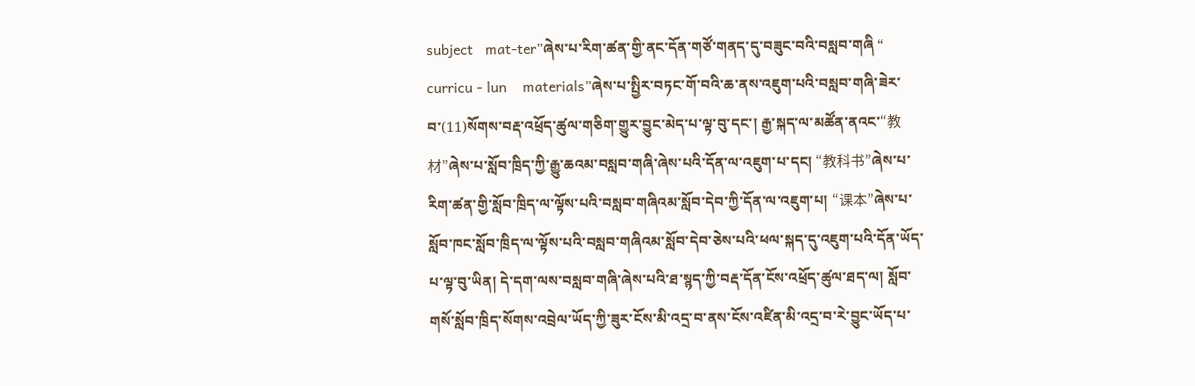subject   mat-ter”ཞེས་པ་རིག་ཚན་གྱི་ནང་དོན་གཙོ་གནད་དུ་བཟུང་བའི་བསླབ་གཞི “ curricu - lun    materials”ཞེས་པ་སྤྱིར་བཏང་གོ་བའི་ཆ་ནས་འཇུག་པའི་བསླབ་གཞི་ཟེར་བ་(11)སོགས་བརྡ་འཕྲོད་ཚུལ་གཅིག་གྱུར་བྱུང་མེད་པ་ལྟ་བུ་དང་། རྒྱ་སྐད་ལ་མཚོན་ནའང་“教材”ཞེས་པ་སློབ་ཁྲིད་ཀྱི་རྒྱུ་ཆའམ་བསླབ་གཞི་ཞེས་པའི་དོན་ལ་འཇུག་པ་དང། “教科书”ཞེས་པ་རིག་ཚན་གྱི་སློབ་ཁྲིད་ལ་ལྟོས་པའི་བསླབ་གཞིའམ་སློབ་དེབ་ཀྱི་དོན་ལ་འཇུག་པ། “课本”ཞེས་པ་སློབ་ཁང་སློབ་ཁྲིད་ལ་ལྟོས་པའི་བསླབ་གཞིའམ་སློབ་དེབ་ཅེས་པའི་ཕལ་སྐད་དུ་འཇུག་པའི་དོན་ཡོད་པ་ལྟ་བུ་ཡིན། དེ་དག་ལས་བསླབ་གཞི་ཞེས་པའི་ཐ་སྙད་ཀྱི་བརྡ་དོན་ངོས་འཕྲོད་ཚུལ་ཐད་ལ། སློབ་གསོ་སློབ་ཁྲིད་སོགས་འབྲེལ་ཡོད་ཀྱི་ཟུར་ངོས་མི་འདྲ་བ་ནས་ངོས་འཛིན་མི་འདྲ་བ་རེ་བྱུང་ཡོད་པ་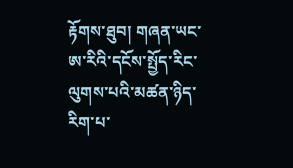རྟོགས་ཐུབ། གཞན་ཡང་ཨ་རིའི་དངོས་སྤྱོད་རིང་ལུགས་པའི་མཚན་ཉིད་རིག་པ་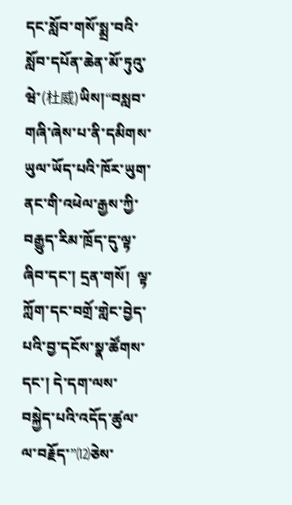དང་སློབ་གསོ་སྨྲ་བའི་སློབ་དཔོན་ཆེན་མོ་ཏུའུ་ཝེ་(杜威)ཡིས།“བསླབ་གཞི་ཞེས་པ་ནི་དམིགས་ཡུལ་ཡོད་པའི་ཁོར་ཡུག་ནང་གི་འཕེལ་རྒྱས་ཀྱི་བརྒྱུད་རིམ་ཁྲོད་དུ་ལྟ་ཞིབ་དང་། དྲན་གསོ།  ལྟ་ཀློག་དང་བགྲོ་གླེང་བྱེད་པའི་བྱ་དངོས་སྣ་ཚོགས་དང་། དེ་དག་ལས་བསྐྱེད་པའི་འདོད་ཚུལ་ལ་བརྗོད་”⑿ཅེས་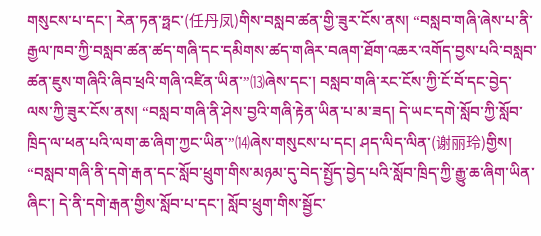གསུངས་པ་དང་། རེན་ཏན་ཧྥང་(任丹凤)གིས་བསླབ་ཚན་གྱི་ཟུར་ངོས་ནས། “བསླབ་གཞི་ཞེས་པ་ནི་རྒྱལ་ཁབ་ཀྱི་བསླབ་ཚན་ཚད་གཞི་དང་དམིགས་ཚད་གཞིར་བཞག་ཐོག་འཆར་འགོད་བྱས་པའི་བསླབ་ཚན་ཇུས་གཞིའི་ཞིབ་ཕྲའི་གཞི་འཛིན་ཡིན་”⒀ཞེས་དང་། བསླབ་གཞི་རང་ངོས་ཀྱི་ངོ་བོ་དང་བྱེད་ལས་ཀྱི་ཟུར་ངོས་ནས། “བསླབ་གཞི་ནི་ཤེས་བྱའི་གཞི་རྟེན་ཡིན་པ་མ་ཟད། དེ་ཡང་དགེ་སློབ་ཀྱི་སློབ་ཁྲིད་ལ་ཕན་པའི་ལག་ཆ་ཞིག་ཀྱང་ཡིན་”⒁ཞེས་གསུངས་པ་དང། ཤད་ལིད་ལིན་(谢丽玲)གྱིས། “བསླབ་གཞི་ནི་དགེ་རྒན་དང་སློབ་ཕྲུག་གིས་མཉམ་དུ་བེད་སྤྱོད་བྱེད་པའི་སློབ་ཁྲིད་ཀྱི་རྒྱུ་ཆ་ཞིག་ཡིན་ཞིང་། དེ་ནི་དགེ་རྒན་གྱིས་སློབ་པ་དང་། སློབ་ཕྲུག་གིས་སྦྱོང་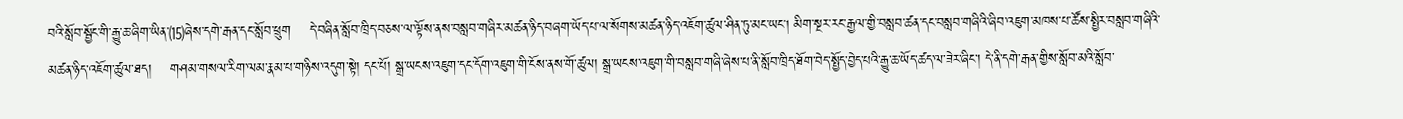བའི་སློབ་སྦྱོང་གི་རྒྱུ་ཆ་ཞིག་ཡིན་⒂ཞེས་དགེ་རྒན་དང་སློབ་ཕྲུག    དེ་བཞིན་སློབ་ཁྲིད་བཅས་ལ་ལྟོས་ནས་བསླབ་གཞིར་མཚན་ཉིད་བཞག་ཡོད་པ་ལ་སོགས་མཚན་ཉིད་འཇོག་ཚུལ་ཤིན་ཏུ་མང་ཡང། མིག་སྔར་རང་རྒྱལ་གྱི་བསླབ་ཚན་དང་བསླབ་གཞིའི་ཞིབ་འཇུག་མཁས་པ་ཚོས་སྤྱིར་བསླབ་གཞིའི་མཚན་ཉིད་འཇོག་ཚུལ་ཐད།    གཤམ་གསལ་རིག་ལམ་རྣམ་པ་གཉིས་འདུག་སྟེ། དང་པོ། སྒྲ་ཡངས་འཇུག་དང་དོག་འཇུག་གི་ངོས་ནས་གོ་ཚུལ། སྒྲ་ཡངས་འཇུག་གི་བསླབ་གཞི་ཞེས་པ་ནི་སློབ་ཁྲིད་ཐོག་བེད་སྤྱོད་བྱེད་པའི་རྒྱུ་ཆ་ཡོད་ཚད་ལ་ཟེར་ཞིང་། དེ་ནི་དགེ་རྒན་གྱིས་སློབ་མའི་སློབ་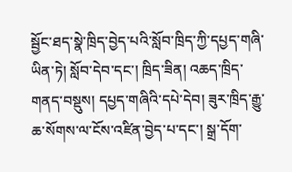སྦྱོང་ཐད་སྣེ་ཁྲིད་བྱེད་པའི་སློབ་ཁྲིད་ཀྱི་དཔྱད་གཞི་ཡིན་ཏེ། སློབ་དེབ་དང་། ཁྲིད་ཟིན། འཆད་ཁྲིད་གནད་བསྡུས། དཔྱད་གཞིའི་དཔེ་དེབ། ཟུར་ཁྲིད་རྒྱུ་ཆ་སོགས་ལ་ངོས་འཛིན་བྱེད་པ་དང་། སྒྲ་དོག་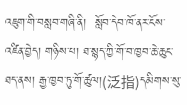འཇུག་གི་བསླབ་གཞི་ནི།  སློབ་དེབ་ཁོ་ནར་ངོས་འཛིན་བྱེད། གཉིས་པ། ཐ་སྙད་ཀྱི་གོ་བ་ཁྱབ་ཆེ་ཆུང་ཐད་ནས། རྒྱ་ཁྱབ་ཏུ་གོ་ཚུལ།(泛指)དམིགས་སུ་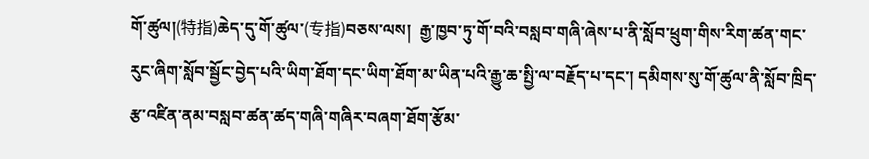གོ་ཚུལ།(特指)ཆེད་དུ་གོ་ཚུལ་(专指)བཅས་ལས།  རྒྱ་ཁྱབ་ཏུ་གོ་བའི་བསླབ་གཞི་ཞེས་པ་ནི་སློབ་ཕྲུག་གིས་རིག་ཚན་གང་རུང་ཞིག་སློབ་སྦྱོང་བྱེད་པའི་ཡིག་ཐོག་དང་ཡིག་ཐོག་མ་ཡིན་པའི་རྒྱུ་ཆ་སྤྱི་ལ་བརྗོད་པ་དང་། དམིགས་སུ་གོ་ཚུལ་ནི་སློབ་ཁྲིད་རྩ་འཛིན་ནམ་བསླབ་ཚན་ཚད་གཞི་གཞིར་བཞག་ཐོག་རྩོམ་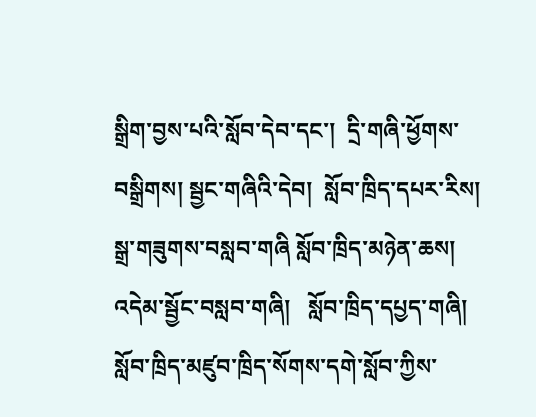སྒྲིག་བྱས་པའི་སློབ་དེབ་དང་།  དྲི་གཞི་ཕྱོགས་བསྒྲིགས། སྦྱང་གཞིའི་དེབ།  སློབ་ཁྲིད་དཔར་རིས། སྒྲ་གཟུགས་བསླབ་གཞི སློབ་ཁྲིད་མཉེན་ཆས། འདེམ་སྦྱོང་བསླབ་གཞི།   སློབ་ཁྲིད་དཔྱད་གཞི།   སློབ་ཁྲིད་མཛུབ་ཁྲིད་སོགས་དགེ་སློབ་ཀྱིས་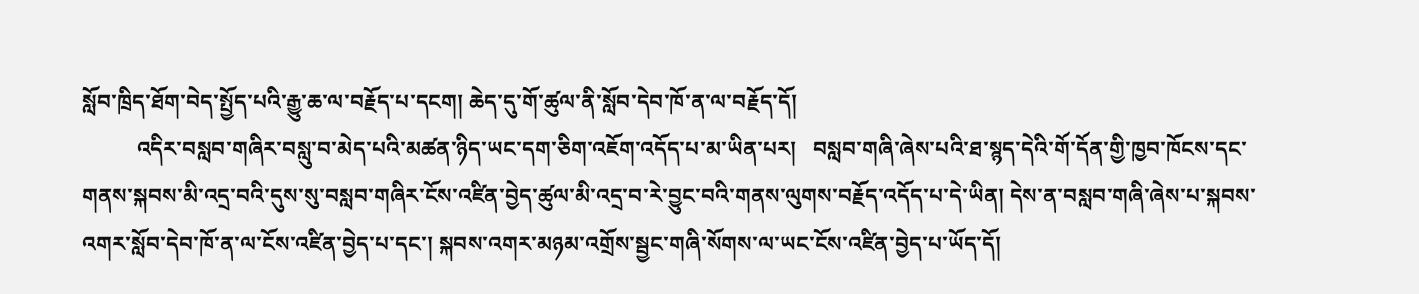སློབ་ཁྲིད་ཐོག་བེད་སྤྱོད་པའི་རྒྱུ་ཆ་ལ་བརྗོད་པ་དངག། ཆེད་དུ་གོ་ཚུལ་ནི་སློབ་དེབ་ཁོ་ན་ལ་བརྗོད་དོ།
          འདིར་བསླབ་གཞིར་བསླུ་བ་མེད་པའི་མཚན་ཉིད་ཡང་དག་ཅིག་འཇོག་འདོད་པ་མ་ཡིན་པར།   བསླབ་གཞི་ཞེས་པའི་ཐ་སྙད་དེའི་གོ་དོན་གྱི་ཁྱབ་ཁོངས་དང་གནས་སྐབས་མི་འདྲ་བའི་དུས་སུ་བསླབ་གཞིར་ངོས་འཛིན་བྱེད་ཚུལ་མི་འདྲ་བ་རེ་བྱུང་བའི་གནས་ལུགས་བརྗོད་འདོད་པ་དེ་ཡིན། དེས་ན་བསླབ་གཞི་ཞེས་པ་སྐབས་འགར་སློབ་དེབ་ཁོ་ན་ལ་ངོས་འཛིན་བྱེད་པ་དང་། སྐབས་འགར་མཉམ་འགྲོས་སྦྱང་གཞི་སོགས་ལ་ཡང་ངོས་འཛིན་བྱེད་པ་ཡོད་དོ།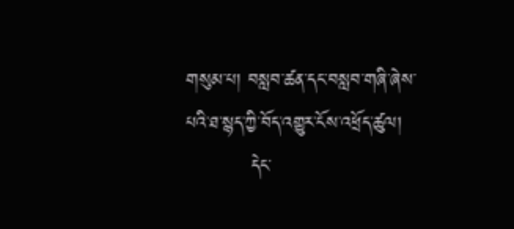གསུམ་པ། བསླབ་ཚན་དང་བསླབ་གཞི་ཞེས་པའི་ཐ་སྙད་ཀྱི་བོད་འགྱུར་ངོས་འཕྲོད་ཚུལ།
          དེང་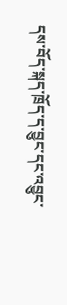དས་བོད་སྐད་ཁྲོད་ད་བྱུང་དང་འབྱུང་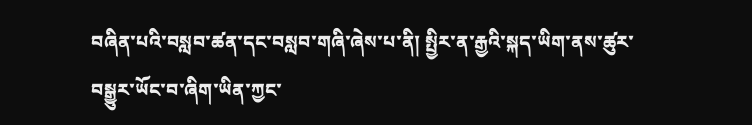བཞིན་པའི་བསླབ་ཚན་དང་བསླབ་གཞི་ཞེས་པ་ནི། སྤྱིར་ན་རྒྱའི་སྐད་ཡིག་ནས་ཚུར་བསྒྱུར་ཡོང་བ་ཞིག་ཡིན་ཀྱང་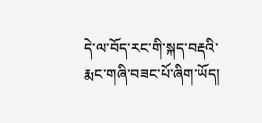དེ་ལ་བོད་རང་གི་སྐད་བརྡའི་རྨང་གཞི་བཟང་པོ་ཞིག་ཡོད།